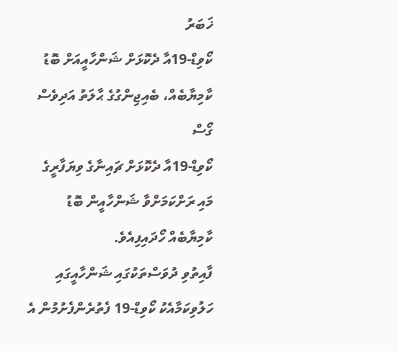ޚަބަރު
ކޯވިޑް-19އާ ދެކޮޅަށް ޝަންހާއީއަށް ބޮޑު ކާމިޔާބެއް، ބެއިޖިންގުގެ ޙާލަތު އަދިވެސް ގޯސް
ކޯވިޑް-19އާ ދެކޮޅަށް ޗައިނާގެ ވިޔަފާރީގެ މައި ރަށްކަމަށްވާ ޝަންހާއީން ބޮޑު ކާމިޔާބެއް ހޯދައިފިއެވެ.
ފާއިތުވި ދުވަސްތަކުގައި ޝަންހާއީގައި ހަލުވިކަމާއެކު ކޯވިޑް-19 ފެތުރެންފެށުމުން އެ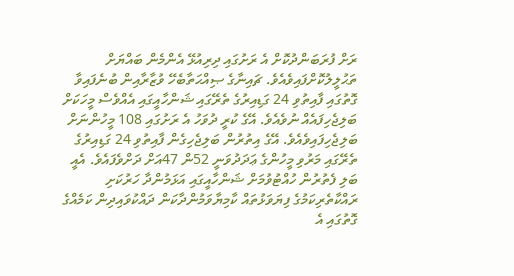ރަށް ފުރަބަންދުކޮށް އެ ރަށުގައި ދިރިއުޅޭ އެންމެން ބައްޔަށް ތަޙުލީލުކޮށްފައިވެއެވެ. ޗައިނާގެ ޞިއްޙަތާބެހޭ ވުޒާރާއިން ބުނެފައިވާ ގޮތުގައި ފާއިތުވި 24 ގަޑިއިރުގެ ތެރޭގައި ޝަންހާއީގައި އެއްވެސް މީހަކަށް ބަލިޖެހިފައެއް ނުވެއެވެ. އޭގެ ކުރީ ދުވަހު އެ ރަށުގައި 108 މީހުންނަށް ބަލިޖެހިފައިވެއެވެ. އޭގެ އިތުރުން ބަލިޖެހިގެން ފާއިތުވި 24 ގަޑިއިރުގެ ތެރޭގައި މަރުވި މީހުންގެ ޢަދަދުވަނީ 52ން 47އަށް ދަށްވެފައެވެ. އެއީ ބަލި ފެތުރުން ހުއްޓުވުމަށް ޝަންހާއީގައި އަޅަމުންދާ ހަރުކަށި ރައްކާތެރިކަމުގެ ފިޔަވަޅުތައް ކާމިޔާވަމުންދާކަން ދައްކުވައިދިން ކަމެއްގެ ގޮތުގައި އެ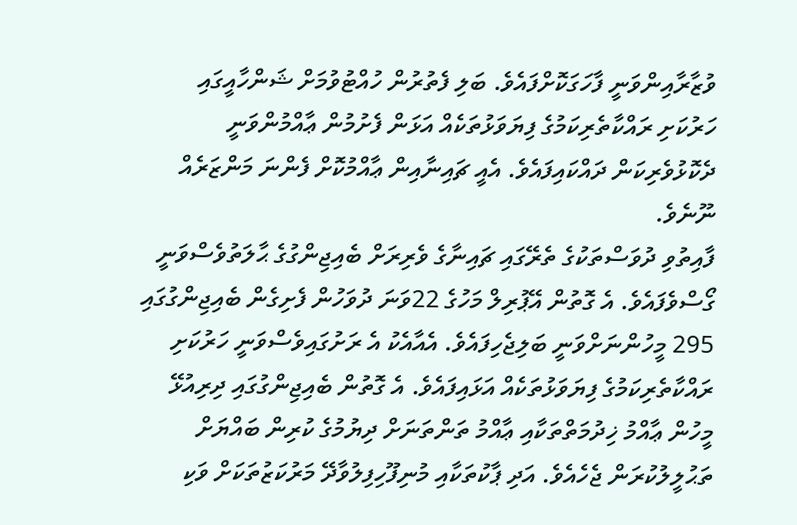ވުޒާރާއިންވަނީ ފާހަގަކޮށްފައެވެ. ބަލި ފެތުރުން ހުއްޓުވުމަށް ޝަންހާއީގައި ހަރުކަށި ރައްކާތެރިކަމުގެ ފިޔަވަޅުތަކެއް އަޅަން ފެށުމުން ޢާއްމުންވަނީ ދެކޮޅުވެރިކަން ދައްކައިފައެވެ. އެއީ ޗައިނާއިން ޢާއްމުކޮށް ފެންނަ މަންޒަރެއް ނޫނެވެ.
ފާއިތުވި ދުވަސްތަކުގެ ތެރޭގައި ޗައިނާގެ ވެރިރަށް ބެއިޖިންގުގެ ޙާލަތުވެސްވަނީ ގޯސްވެފައެވެ. އެ ގޮތުން އޭޕުރިލް މަހުގެ 22ވަނަ ދުވަހުން ފެށިގެން ބެއިޖިންގުގައި 295 މީހުންނަށްވަނީ ބަލިޖެހިފައެވެ. އެއާއެކު އެ ރަށުގައިވެސްވަނީ ހަރުކަށި ރައްކާތެރިކަމުގެ ފިޔަވަޅުތަކެއް އަޅައިފައެވެ. އެ ގޮތުން ބެއިޖިންގުގައި ދިރިއުޅޭ މީހުން ޢާއްމު ޚިދުމަތްތަކާއި ޢާއްމު ތަންތަނަށް ދިޔުމުގެ ކުރިން ބައްޔަށް ތަޙުލީލުކުރަން ޖެހެއެވެ. އަދި ޕާކުތަކާއި މުނިފޫހިފިލުވާދޭ މަރުކަޒުތަކަށް ވަކި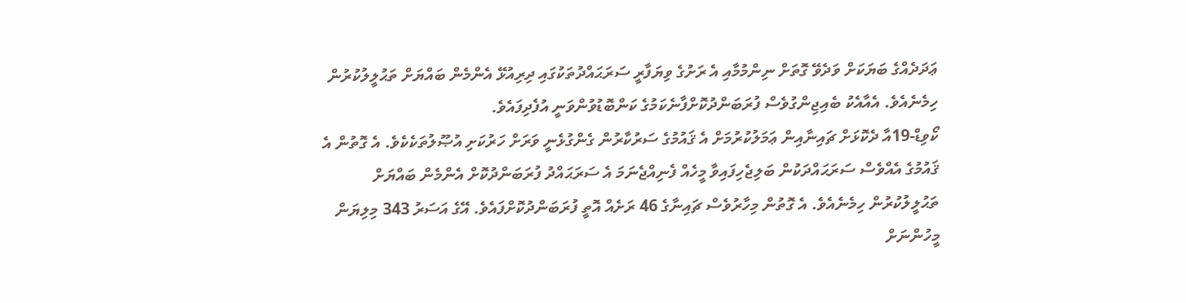ޢަދަދެއްގެ ބަޔަކަށް ވަދެވޭ ގޮތަށް ނިންމުމާއި އެ ރަށުގެ ވިޔަފާރީ ސަރަޙައްދުތަކުގައި ދިރިއުޅޭ އެންމެން ބައްޔަށް ތަޙުލީލުކުރުން ހިމެނެއެވެ. އެއާއެކު ބެއިޖިންގުވެސް ފުރަބަންދުކޮށްފާނެކަމުގެ ކަންބޮޑުވުންވަނީ އުފެދިފައެވެ.
ކޯވިޑް-19އާ ދެކޮޅަށް ޗައިނާއިން ޢަމަލުކުރުމަށް އެ ޤައުމުގެ ސަރުކާރުން ގެންގުޅެނީ ވަރަށް ހަރުކަށި އުޞޫލުތަކެކެވެ. އެ ގޮތުން އެ ޤައުމުގެ އެއްވެސް ސަރަޙައްދަކުން ބަލިޖެހިފައިވާ މީހެއް ފެނިއްޖެނަމަ އެ ސަރަޙައްދު ފުރަބަންދުކޮށް އެންމެން ބައްޔަށް ތަޙުލީލުކުރުން ހިމެނެއެވެ. އެ ގޮތުން މިހާރުވެސް ޗައިނާގެ 46 ރަށެއް އޮތީ ފުރަބަންދުކޮށްފައެވެ. އޭގެ އަސަރު 343 މިލިޔަން މީހުންނަށް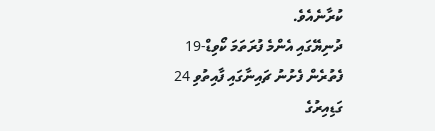ކުރާނެއެވެ.
ދުނިޔޭގައި އެންމެ ފުރަތަމަ ކޯވިޑް-19 ފެތުރެން ފެށުނު ޗައިނާގައި ފާއިތުވި 24 ގަޑިއިރުގެ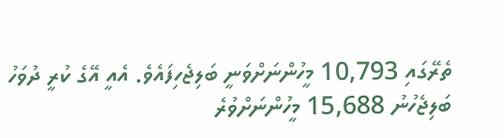ތެރޭގައި 10,793 މީހުންނަށްވަނީ ބަލިޖެހިފައެވެ. އެއީ އޭގެ ކުރީ ދުވަހު ބަލިޖެހުނު 15,688 މީހުންނަށްވުރެ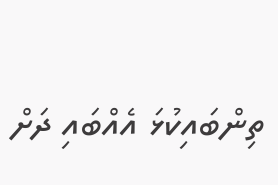ތިންބައިކުޅަ އެއްބައި ދަށް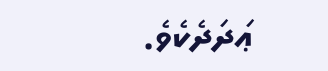ޢަދަދެކެވެ.